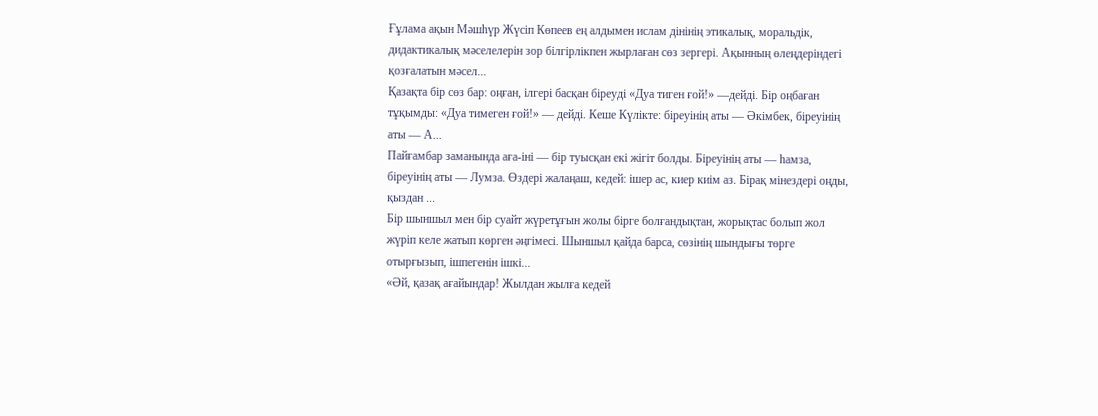Ғұлама ақын Мәшһүр Жүсіп Көпеев ең алдымен ислам дінінің этикалық, моральдік, дидактикалық мәселелерін зор білгірлікпен жырлаған сөз зергері. Ақынның өлеңдеріндегі қозғалатын мәсел...
Қазақта бір сөз бар: оңған, ілгері басқан біреуді «Дуа тиген ғой!» —дейді. Бір оңбаған тұқымды: «Дуа тимеген ғой!» — дейді. Кеше Күлікте: біреуінің аты — Әкімбек, біреуінің аты — А...
Пайғамбар заманында аға-іні — бір туысқан екі жігіт болды. Біреуінің аты — һамза, біреуінің аты — Лумза. Өздері жалаңаш, кедей: ішер ас, киер киім аз. Бірақ мінездері оңды, қыздан ...
Бір шыншыл мен бір суайт жүретұғын жолы бірге болғандықтан, жорықтас болып жол жүріп келе жатып көрген әңгімесі. Шыншыл қайда барса, сөзінің шындығы төрге отырғызып, ішпегенін ішкі...
«Әй, қазақ ағайындар! Жылдан жылға кедей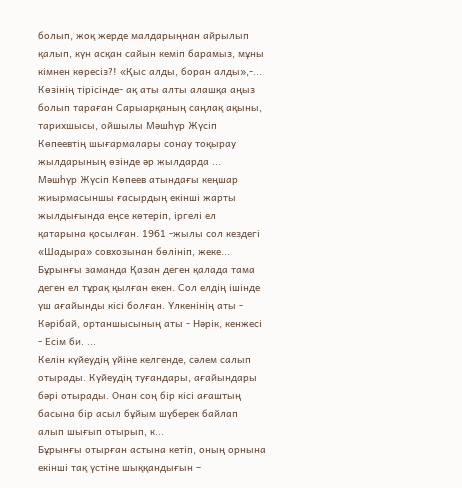болып, жоқ жерде малдарыңнан айрылып қалып, күн асқан сайын кеміп барамыз, мұны кімнен көресіз?! «Қыс алды, боран алды»,-...
Көзінің тірісінде- ақ аты алты алашқа аңыз болып тараған Сарыарқаның саңлақ ақыны, тарихшысы, ойшылы Мәшһүр Жүсіп Көпеевтің шығармалары сонау тоқырау жылдарының өзінде әр жылдарда ...
Мәшһүр Жүсіп Көпеев атындағы кеңшар жиырмасыншы ғасырдың екінші жарты жылдығында еңсе көтеріп, іргелі ел қатарына қосылған. 1961 -жылы сол кездегі «Шадыра» совхозынан бөлініп, жеке...
Бұрынғы заманда Қазан деген қалада тама деген ел тұрақ қылған екен. Сол елдің ішінде үш ағайынды кісі болған. Үлкенінің аты - Кәрібай, ортаншысының аты - Нәрік, кенжесі - Есім би. ...
Келін күйеудің үйіне келгенде, сәлем салып отырады. Күйеудің туғандары, ағайындары бәрі отырады. Онан соң бір кісі ағаштың басына бір асыл бұйым шүберек байлап алып шығып отырып, к...
Бұрынғы отырған астына кетіп, оның орнына екінші тақ үстіне шыққандығын –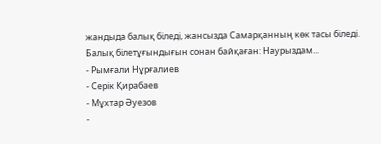жандыда балық біледі, жансызда Самарқанның көк тасы біледі. Балық білетұғындығын сонан байқаған: Наурыздам...
- Рымғали Нұрғалиев
- Серік Қирабаев
- Мұхтар Әуезов
-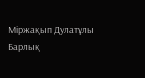Міржақып Дулатұлы
Барлық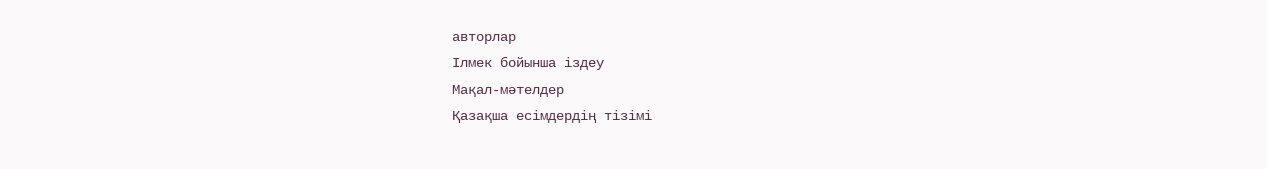авторлар
Ілмек бойынша іздеу
Мақал-мәтелдер
Қазақша есімдердің тізімі